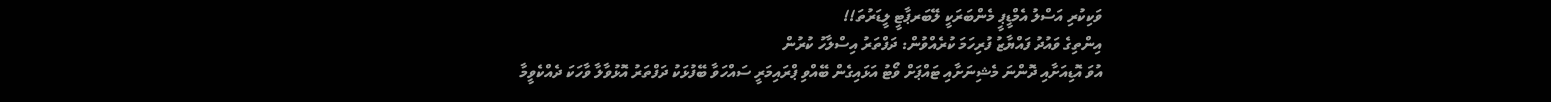ވަކިކުރި އަސްލު އެމްޑީޕީ މެންބަރަކީ ލޭބަރޕާޓީ ލީޑަރުތަ!!
އިންތިގެ ވައުދު ފައްޔާޒު ފުރިހަމަ ކުރެއްވުން: ދަފްތަރު އިސްލާހު ކުރުން
އުވަ އޮޑިއަށާއި ދޮންނަ މެޝިނަށާއި ޓައްޕަށް ވޯޓު އަޅައިގެން ބޭއްވި ޕްރައިމަރީ ސައްހަވާ ބޭފުޅަކު ދަފްތަރު އޮޅުވާލާ ވާހަކަ ދެއްކެވީމާ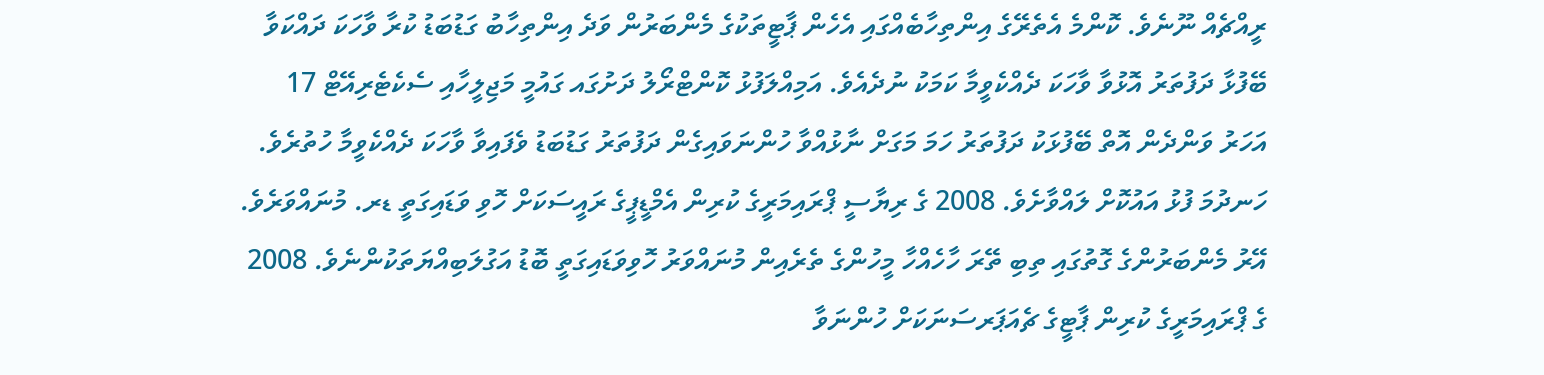ރީއްޗެއް ނޫނެވެ. ކޮންމެ އެތެރޭގެ އިންތިހާބެއްގައި އެހެން ޕާޓީތަކުގެ މެންބަރުން ވަދެ އިންތިހާބު ގަޑުބަޑު ކުރާ ވާހަކަ ދައްކަވާ ބޭފުޅާ ދަފުތަރު އޮޅުވާ ވާހަކަ ދެއްކެވީމާ ކަމަކު ނުދެއެވެ. އަމިއްލަފުޅު ކޮންޓްރޯލު ދަށުގައ ގައުމީ މަޖިލީހާއި ސެކެޓެރިއޭޓް 17 އަހަރު ވަންދެން އޮތް ބޭފުޅަކު ދަފުތަރު ހަމަ މަގަށް ނާޅުއްވާ ހުންނަވައިގެން ދަފުތަރު ގަޑުބަޑު ވެފައިވާ ވާހަކަ ދެއްކެވީމާ ހުތުރެވެ.
ހަނދުމަ ފުޅު އައުކޮށް ލައްވާށެވެ. 2008 ގެ ރިޔާސީ ޕްރައިމަރީގެ ކުރިން އެމްޑީޕީގެ ރައީސަކަށް ހޮވި ވަޑައިގަތީ ޑރ. މުނައްވަރެވެ. އޭރު މެންބަރުންގެ ގޮތުގައި ތިބި ތޭރަ ހާހެއްހާ މީހުންގެ ތެރެއިން މުނައްވަރު ހޮވިވަޑައިގަތީ ބޮޑު އަގުލަބިއްޔަތަކުންނެވެ. 2008 ގެ ޕްރައިމަރީގެ ކުރިން ޕާޓީގެ ޗެއަޕަރސަނަކަށް ހުންނަވާ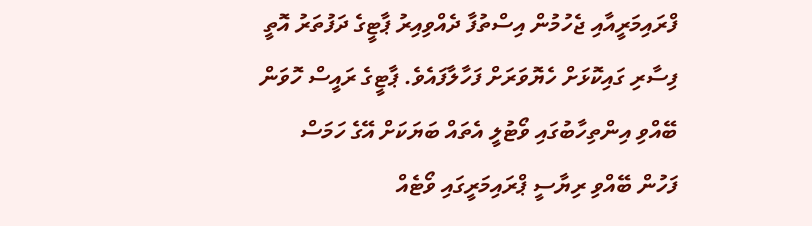ފްރައިމަރީއާއި ޖެހުމުން އިސްތުފާ ދެއްވިއިރު ޕާޓީގެ ދަފުތަރު އޮތީ ފިސާރި ގައިކޮޅަށް ހެޔޮވަރަށް ފަހާލާފައެވެ. ޕާޓީގެ ރައީސް ހޮވަން ބޭއްވި އިންތިހާބުގައި ވޯޓުލީ އެތައް ބަޔަކަށް އޭގެ ހަމަސް ފަހުން ބޭއްވި ރިޔާސީ ޕްރައިމަރީގައި ވޯޓެއް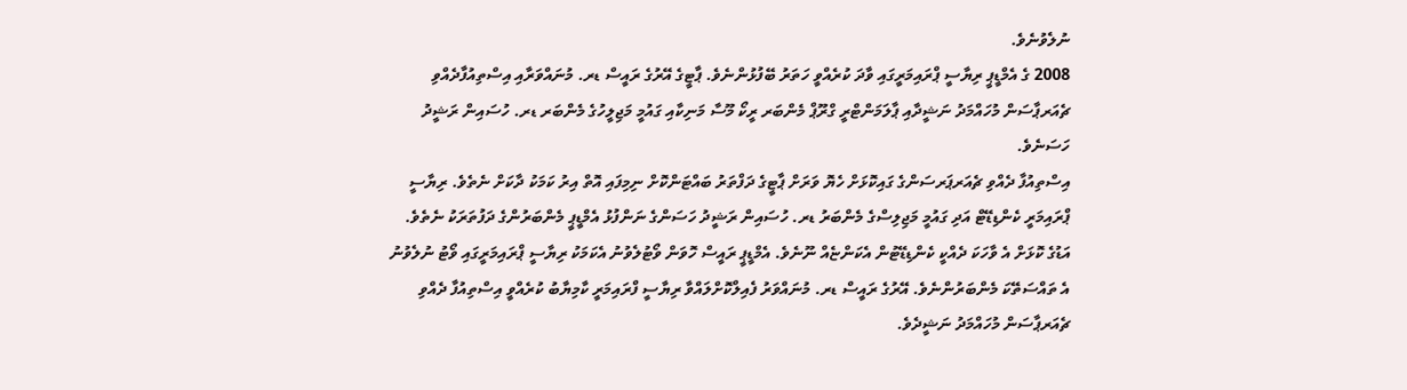ނުލެވުނެވެ.
2008 ގެ އެމްޑީޕީ ރިޔާސީ ޕްރައިމަރީގައި ވާދަ ކުރެއްވީ ހަތަރު ބޭފުޅުންނެވެ. ޕާޓީގެ އޭރުގެ ރައީސް ޑރ. މުނައްވަރާއި އިސްތިއުފާދެއްވި ޗެއަރޕާސަން މުހައްމަދު ނަޝީދާއި ޕާލަމަންޓްރީ ގްރޫޕް މެންބަރ ރީކޯ މޫސާ މަނިކާއި ގައުމީ މަޖިލީހުގެ މެންބަރ ޑރ. ހުސައިން ރަޝީދު ހަސަނެވެ.
އިސްތިއުފާ ދެއްވި ޗެއަރޕަރސަންގެ ގައިކޮޅަށް ހެޔޮ ވަރަށް ޕާޓީގެ ދަފްތަރު ބައްޓަންކޮށް ނިމިފައި އޮތް އިރު ކަމަކު ދާކަށް ނެތެވެ. ރިޔާސީ ޕްރައިމަރީ ކެންޑިޑޭޓް އަދި ގައުމީ މަޖިލިސްގެ މެންބަރު ޑރ. ހުސައިން ރަޝީދު ހަސަންގެ ނަންފުޅު އެމްޑީޕީ މެންބަރުންގެ ދަފުތަރަކު ނެތެވެ.
އަޑުގެ ކޮޅަށް އެ ވާހަކަ ދެއްކީ ކެންޑިޑޭޓުން އެކަންޏެއް ނޫނެވެ. އެމްޑީޕީ ރައީސް ހޮވަން ވޯޓުލެވުނު އެކަމަކު ރިޔާސީ ޕްރައިމަރީގައި ވޯޓު ނުލެވުނު އެ ތައްސަތޭކަ މެންބަރުންނެވެ. އޭރުގެ ރައީސް ޑރ. މުނައްވަރު ފެއިލްކޮށްލައްވާ ރިޔާސީ ފްރައިމަރީ ކާމިޔާބު ކުރެއްވީ އިސްތިއުފާ ދެއްވި ޗެއަރޕާސަން މުހައްމަދު ނަޝީދެވެ.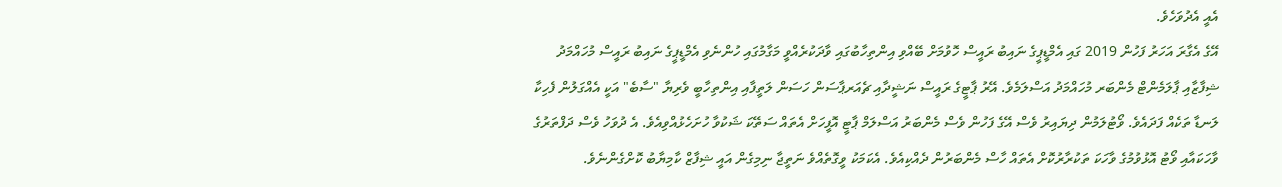އެއީ އެދުވަހެވެ.
އޭގެ އެގާރަ އަހަރު ފަހުން 2019 ގައި އެމްޑީޕީގެ ނައިބު ރައީސް ހޮވުމަށް ބޭއްވި އިންތިހާބުގައި ވާދަކުރެއްވީ މަގާމުގައި ހުންނެވި އެމްޑީޕީގެ ނައިބު ރައީސް މުހައްމަދު ޝިފާޒާއި ޕާލަމެންޓް މެންބަރ މުހައްމަދު އަސްލަމެވެ. އޭރު ޕާޓީގެ ރައީސް ނަޝީދާއި ޗެއަރޕާސަން ހަސަން ލަތީފާއި އިންތިހާބީ ވެރިޔާ "ސާބެ" އަކީ އެއްގަލުން ފެހިކާ ލަނޑާ ތަކެއް ފަދައެވެ. ވޯޓުލަމުން ދިޔައިރު ވެސް އޭގެ ފަހުން ވެސް މެންބަރު އަސްލަމް ޕާޓީ އޮފީހަށް އެތައް ސަތޭކަ ޝަކުވާ ހުށަހެޅުއްވިއެވެ. އެ ދުވަހު ވެސް ދަފްތަރުގެ ވާހަކައާއި ވޯޓު އޮޅުވުމުގެ ވާހަކަ ތަކުރާރުކޮށް އެތައް ހާސް މެންބަރުން ދެއްކިއެވެ. އެކަމަކު ވީގޮތެއްވެ ނަތީޖާ ނިމިގެން އައީ ޝިފާޒް ކާމިޔާބު ކޮށްގެންނެވެ.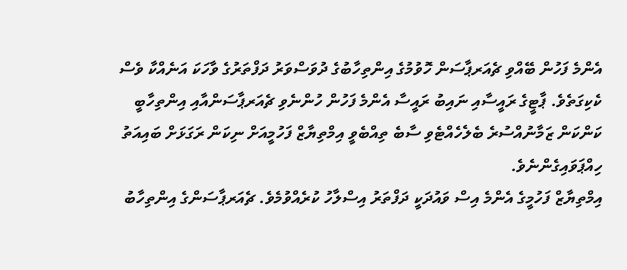އެންމެ ފަހުން ބޭއްވި ޗެއަރޕާސަން ހޮވުމުގެ އިންތިހާބުގެ ދުވަސްވަރު ދަފްތަރުގެ ވާހަކަ އަނެއްކާ ވެސް ކެކިގަތެވެ. ޕާޓީގެ ރައީސާއި ނައިބު ރައީސާ އެންމެ ފަހުން ހުންނެވި ޗެއަރޕާސަންއާއި އިންތިހާބީ ކަންކަން ޒަމާނުއްސުރެ ބެލެހެއްޓެވި ސާބެ ތިއްބެވީ އިމްތިޔާޒް ފަހުމީއަށް ނިކަން ރަގަޅަށް ބައިއަތު ހިއްޕަވައިގެންނެވެ.
އިމްތިޔާޒް ފަހުމީގެ އެންމެ އިސް ވައުދަކީ ދަފްތަރު އިސްލާހު ކުރެއްވުމެވެ. ޗެއަރޕާސަންގެ އިންތިހާބު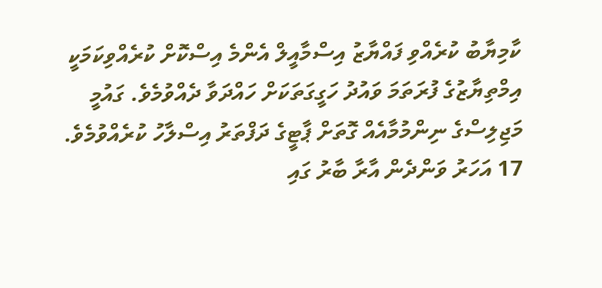ކާމިޔާބު ކުރެއްވި ފައްޔާޒު އިސްމާއީލް އެންމެ އިސްކޮށް ކުރެއްވިކަމަކީ އިމްތިޔާޒުގެ ފުރަތަމަ ވައުދު ހަގީގަތަކަށް ހައްދަވާ ދެއްވުމެވެ. ގައުމީ މަޖިލިސްގެ ނިންމުމާއެއް ގޮތަށް ޕާޓީގެ ދަފްތަރު އިސްލާހު ކުރެއްވުމެވެ.
17 އަހަރު ވަންދެން އާރާ ބާރު ގައި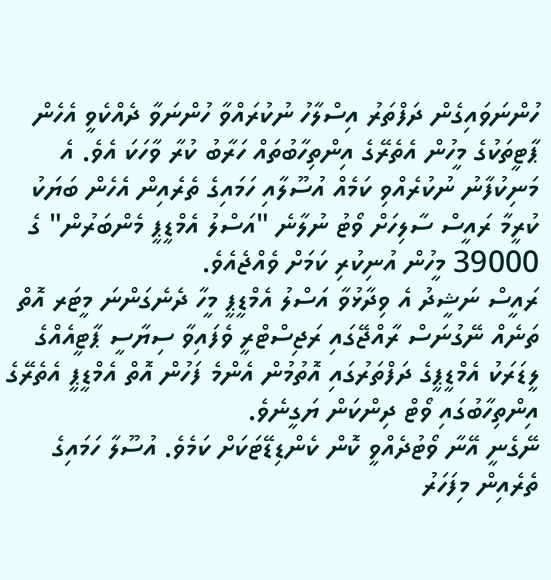ހުންނަވައިގެން ދަފްތަރު އިސްލާހު ނުކުރައްވާ ހުންނަވާ ދެއްކެވީ އެހެން ޕާޓީތަކުގެ މީހުން އެތެރޭގެ އިންތިހާބުތައް ހަރާބު ކުރާ ވާހަކަ އެވެ. އެ މަނިކުފާނު ނުކުރެއްވި ކަމެއް އުސޫލާއި ހަމައިގެ ތެރެއިން އެހެން ބަޔަކު ކުރީމާ ރައީސް ސާލިހަށް ވޯޓު ނުލާނެ "އަސްލު އެމްޑީޕީ މެންބަރުން" ގެ 39000 މީހުން އުނިކުރި ކަމަށް ވެއްޖެއެވެ.
ރައީސް ނަޝީދު އެ ވިދާޅުވާ އަސްލު އެމްޑީޕީ މީހާ ދެނެގަންނަ މީޓަރ އޮތް ތަނެއް ނޭގުނަސް ރާއްޖޭގައި ރަޖިސްޓްރީ ވެފައިވާ ސިޔާސީ ޕާޓީއެއްގެ ލީޑަރަކު އެމްޑީޕީގެ ދަފްތަރުގައި އޮތުމުން އެންމެ ފަހުން އޮތް އެމްޑީޕީ އެތެރޭގެ އިންތިހާބުގައި ވޯޓް ދިންކަން ޔަގީނެވެ.
ނޭގެނީ އޭނާ ވޯޓުދެއްވީ ކޮން ކެންޑިޑޭޓަކަށް ކަމެވެ. އުސޫލާ ހަމައިގެ ތެރެއިން މިފަހަރު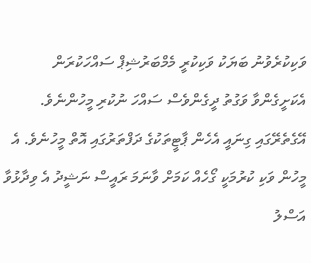ވަކިކުރެވުނު ބަޔަކު ވަކިކުރީ މެމްބަރުޝިޕް ސައްހަކުރަން އެކަށީގެންވާ ވަގުތު ދީގެންވެސް ސައްހަ ނުކުރި މީހުންނެވެ. އޭގެތެރޭގައި ގިނައީ އެހެން ޕާޓީތަކުގެ ދަފްތަރުގައި އޮތް މީހުނެވެ. އެ މީހުން ވަކި ކުރުމަކީ ގޯހެއް ކަމަށް ވާނަމަ ރައީސް ނަޝީދު އެ ވިދާޅުވާ އަސްލު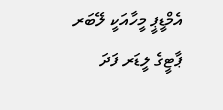އެމްޑީޕީ މީހާއަކީ ލޭބަރ ޕާޓީގެ ލީޑަރ ފަދަ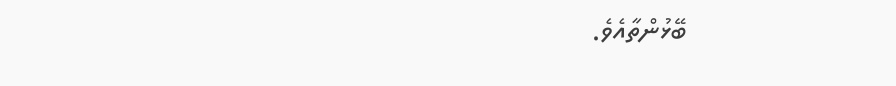ބޭޅުންތާއެވެ.